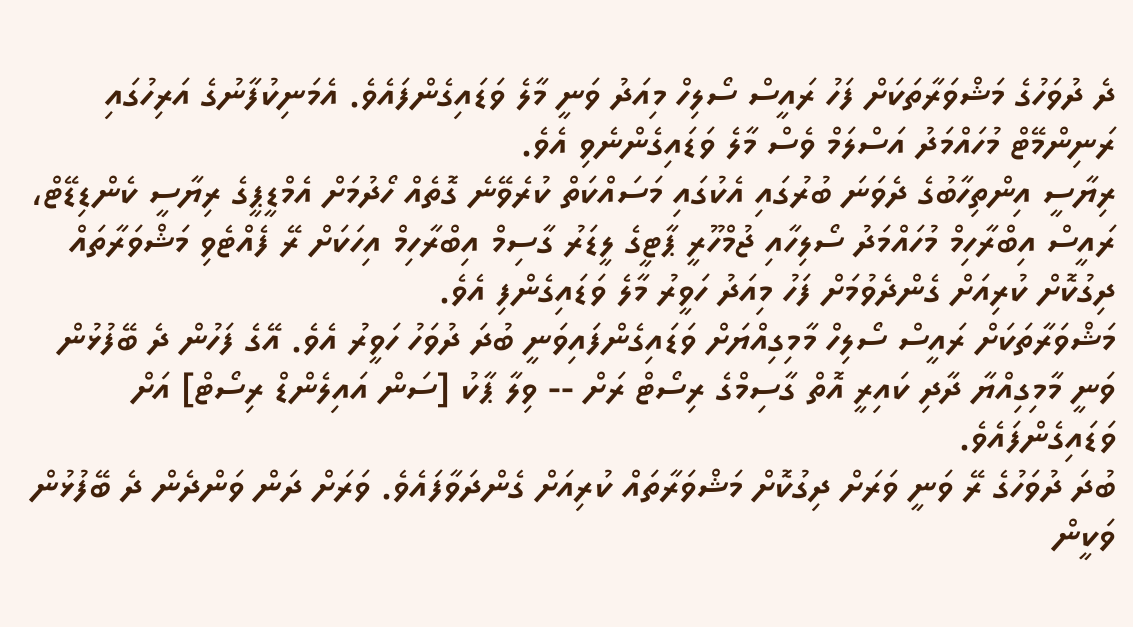ދެ ދުވަހުގެ މަޝްވަރާތަކަށް ފަހު ރައީސް ސޯލިހް މިއަދު ވަނީ މާލެ ވަޑައިގެންފައެވެ. އެމަނިކުފާނުގެ އަރިހުގައި ރަނިންމޭޓް މުހައްމަދު އަސްލަމް ވެސް މާލެ ވަޑައިގެންނެވި އެވެ.
ރިޔާސީ އިންތިހާބުގެ ދެވަނަ ބުރުގައި އެކުގައި މަސައްކަތް ކުރެވޭނެ ގޮތެއް ހޯދުމަށް އެމްޑީޕީގެ ރިޔާސީ ކެންޑިޑޭޓް، ރައީސް އިބްރާހިމް މުހައްމަދު ސޯލިހާއި ޖުމްހޫރީ ޕާޓީގެ ލީޑަރު ގާސިމް އިބްރާހިމް އިހަކަށް ރޭ ފެއްޓެވި މަޝްވަރާތައް ދިގުކޮށް ކުރިއަށް ގެންދެވުމަށް ފަހު މިއަދު ހަވީރު މާލެ ވަޑައިގެންފި އެވެ.
މަޝްވަރާތަކަށް ރައީސް ސޯލިހް މާމިގިއްޔަށް ވަޑައިގެންފައިވަނީ ބުދަ ދުވަހު ހަވީރު އެވެ. އޭގެ ފަހުން ދެ ބޭފުޅުން ވަނީ މާމިގިއްޔާ ދާދި ކައިރީ އޮތް ގާސިމްގެ ރިސޯޓް ރަށް -- ވިލާ ޕާކު [ސަން އައިލެންޑް ރިސޯޓް] އަށް ވަޑައިގެންފައެވެ.
ބުދަ ދުވަހުގެ ރޭ ވަނީ ވަރަށް ދިގުކޮށް މަޝްވަރާތައް ކުރިއަށް ގެންދަވާފައެވެ. ވަރަށް ދަން ވަންދެން ދެ ބޭފުޅުން ވަކީން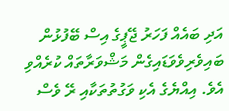އަދި ބައެއް ފަހަރު ޖޭޕީގެ އިސް ބޭފުޅުން ބައިވެރިވެވަޑައިގެން މަޝްވަރާތައް ކުރެއްވި އެވެ. އިއްޔެގެ އެކި ވަގުތުތަކާއި ރޭ ވެސް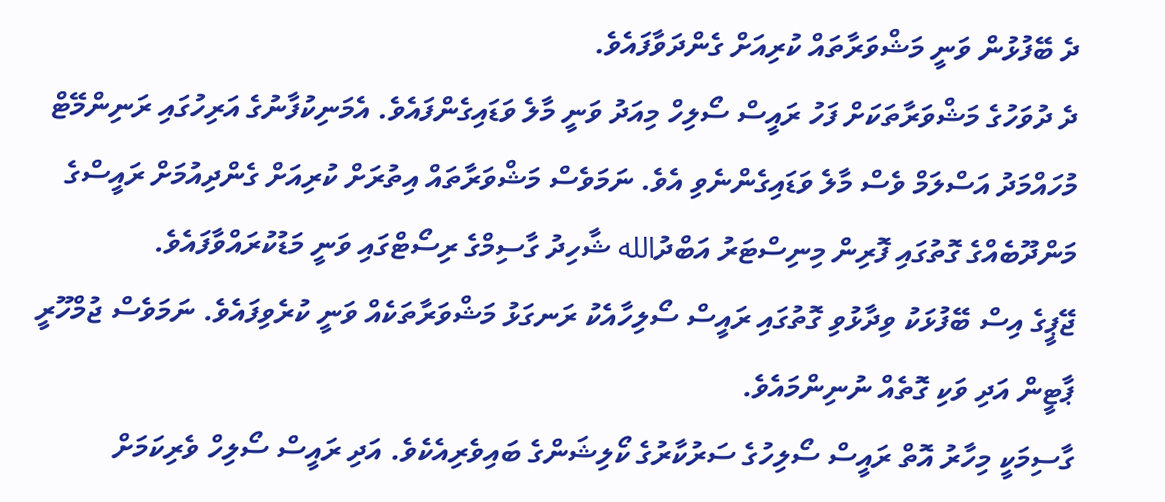ދެ ބޭފުޅުން ވަނީ މަޝްވަރާތައް ކުރިއަށް ގެންދަވާފައެވެ.
ދެ ދުވަހުގެ މަޝްވަރާތަކަށް ފަހު ރައީސް ސޯލިހް މިއަދު ވަނީ މާލެ ވަޑައިގެންފައެވެ. އެމަނިކުފާނުގެ އަރިހުގައި ރަނިންމޭޓް މުހައްމަދު އަސްލަމް ވެސް މާލެ ވަޑައިގެންނެވި އެވެ. ނަމަވެސް މަޝްވަރާތައް އިތުރަށް ކުރިއަށް ގެންދިއުމަށް ރައީސްގެ މަންދޫބެއްގެ ގޮތުގައި ފޮރިން މިނިސްޓަރު އަބްދުالله ޝާހިދު ގާސިމްގެ ރިސޯޓްގައި ވަނީ މަޑުކުރައްވާފައެވެ.
ޖޭޕީގެ އިސް ބޭފުޅަކު ވިދާޅުވި ގޮތުގައި ރައީސް ސޯލިހާއެކު ރަނގަޅު މަޝްވަރާތަކެއް ވަނީ ކުރެވިފައެވެ. ނަމަވެސް ޖުމްހޫރީ ޕާޓީން އަދި ވަކި ގޮތެއް ނުނިންމައެވެ.
ގާސިމަކީ މިހާރު އޮތް ރައީސް ސޯލިހުގެ ސަރުކާރުގެ ކޯލިޝަންގެ ބައިވެރިއެކެވެ. އަދި ރައީސް ސޯލިހް ވެރިކަމަށް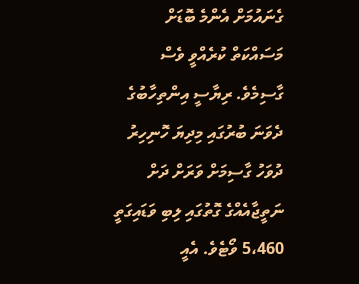ގެނައުމަށް އެންމެ ބޮޑަށް މަސައްކަތް ކުރެއްވީ ވެސް ގާސިމެވެ. ރިޔާސީ އިންތިހާބުގެ ދެވަނަ ބުރުގައި މިދިޔަ ހޮނިހިރު ދުވަހު ގާސިމަށް ވަރަށް ދަށް ނަތީޖާއެއްގެ ގޮތުގައި ލިބި ވަޑައިގަތީ 5،460 ވޯޓެވެ. އެއީ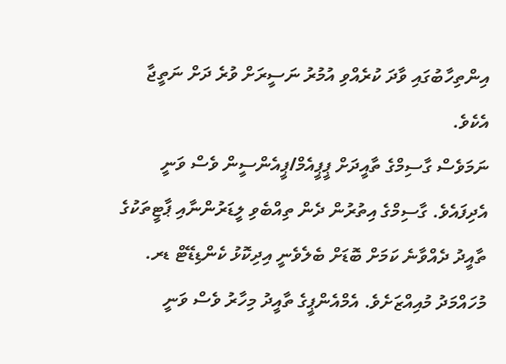އިންތިހާބުގައި ވާދަ ކުރެއްވި އުމުރު ނަސީރަށް ވުރެ ދަށް ނަތީޖާ އެކެވެ.
ނަމަވެސް ގާސިމްގެ ތާއީދަށް ޕީޕީއެމް/ޕީއެންސީން ވެސް ވަނީ އެދިފައެވެ. ގާސިމްގެ އިތުރުން ދެން ތިއްބެވި ލީޑަރުންނާއި ޕާޓީތަކުގެ ތާއީދު ދެއްވާނެ ކަމަށް ބޮޑަށް ބެލެވެނީ އިދިކޮޅު ކެންޑިޑޭޓް ޑރ. މުހައްމަދު މުއިއްޒަށެވެ. އެމްއެންޕީގެ ތާއީދު މިހާރު ވެސް ވަނީ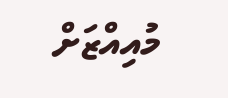މުއިއްޒަށް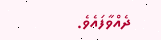ދެއްވާފައެވެ.